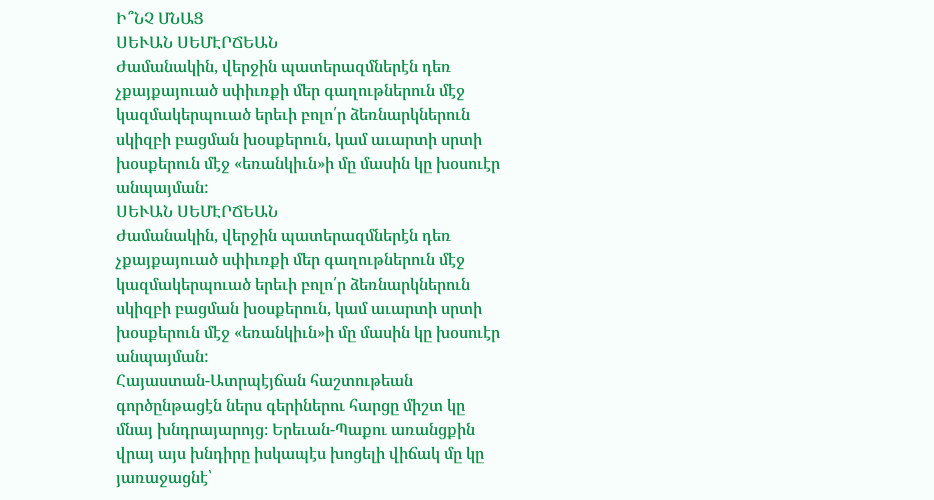Ի՞ՆՉ ՄՆԱՑ
ՍԵՒԱՆ ՍԵՄԷՐՃԵԱՆ
Ժամանակին, վերջին պատերազմներէն դեռ չքայքայուած սփիւռքի մեր գաղութներուն մէջ կազմակերպուած երեւի բոլո՛ր ձեռնարկներուն սկիզբի բացման խօսքերուն, կամ աւարտի սրտի խօսքերուն մէջ «եռանկիւն»ի մը մասին կը խօսուէր անպայման:
ՍԵՒԱՆ ՍԵՄԷՐՃԵԱՆ
Ժամանակին, վերջին պատերազմներէն դեռ չքայքայուած սփիւռքի մեր գաղութներուն մէջ կազմակերպուած երեւի բոլո՛ր ձեռնարկներուն սկիզբի բացման խօսքերուն, կամ աւարտի սրտի խօսքերուն մէջ «եռանկիւն»ի մը մասին կը խօսուէր անպայման:
Հայաստան-Ատրպէյճան հաշտութեան գործընթացէն ներս գերիներու հարցը միշտ կը մնայ խնդրայարոյց։ Երեւան-Պաքու առանցքին վրայ այս խնդիրը իսկապէս խոցելի վիճակ մը կը յառաջացնէ՝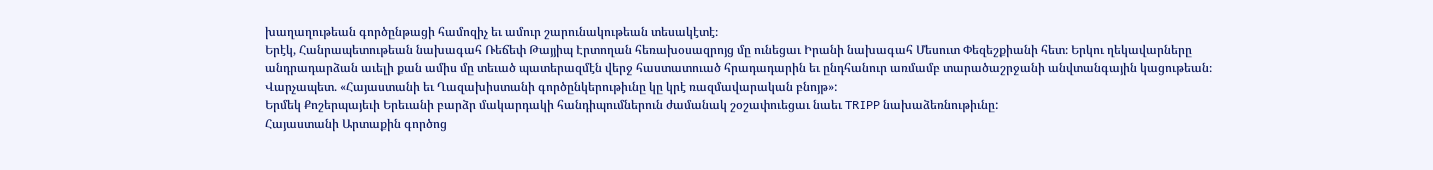խաղաղութեան գործընթացի համոզիչ եւ ամուր շարունակութեան տեսակէտէ։
Երէկ, Հանրապետութեան նախագահ Ռեճեփ Թայյիպ Էրտողան հեռախօսազրոյց մը ունեցաւ Իրանի նախագահ Մեսուտ Փեզեշքիանի հետ։ Երկու ղեկավարները անդրադարձան աւելի քան ամիս մը տեւած պատերազմէն վերջ հաստատուած հրադադարին եւ ընդհանուր առմամբ տարածաշրջանի անվտանգային կացութեան։
Վարչապետ. «Հայաստանի եւ Ղազախիստանի գործընկերութիւնը կը կրէ ռազմավարական բնոյթ»:
Երմեկ Քոշերպայեւի Երեւանի բարձր մակարդակի հանդիպումներուն ժամանակ շօշափուեցաւ նաեւ TRIPP նախաձեռնութիւնը:
Հայաստանի Արտաքին գործոց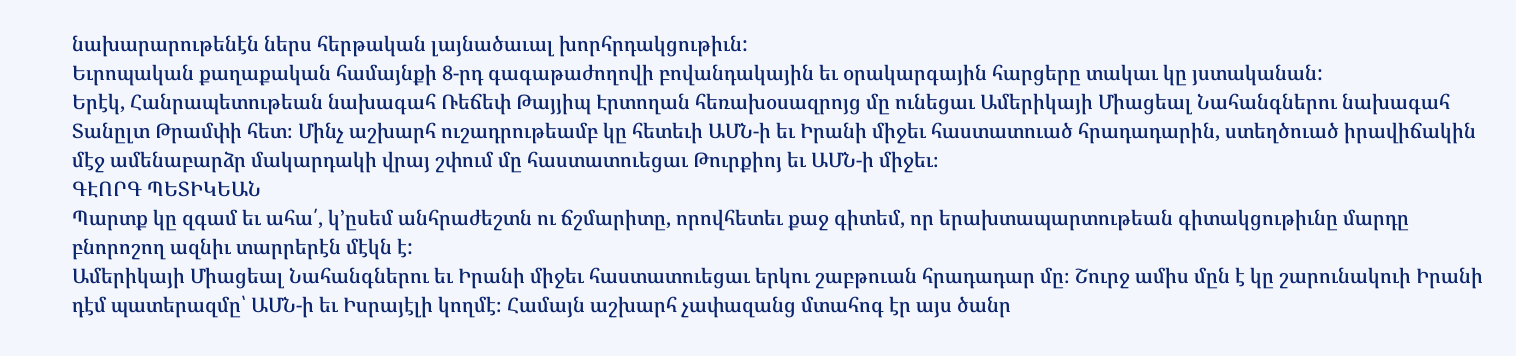նախարարութենէն ներս հերթական լայնածաւալ խորհրդակցութիւն:
Եւրոպական քաղաքական համայնքի 8-րդ գագաթաժողովի բովանդակային եւ օրակարգային հարցերը տակաւ կը յստականան:
Երէկ, Հանրապետութեան նախագահ Ռեճեփ Թայյիպ Էրտողան հեռախօսազրոյց մը ունեցաւ Ամերիկայի Միացեալ Նահանգներու նախագահ Տանըլտ Թրամփի հետ։ Մինչ աշխարհ ուշադրութեամբ կը հետեւի ԱՄՆ-ի եւ Իրանի միջեւ հաստատուած հրադադարին, ստեղծուած իրավիճակին մէջ ամենաբարձր մակարդակի վրայ շփում մը հաստատուեցաւ Թուրքիոյ եւ ԱՄՆ-ի միջեւ։
ԳԷՈՐԳ ՊԵՏԻԿԵԱՆ
Պարտք կը զգամ եւ ահա՛, կ՚ըսեմ անհրաժեշտն ու ճշմարիտը, որովհետեւ քաջ գիտեմ, որ երախտապարտութեան գիտակցութիւնը մարդը բնորոշող ազնիւ տարրերէն մէկն է:
Ամերիկայի Միացեալ Նահանգներու եւ Իրանի միջեւ հաստատուեցաւ երկու շաբթուան հրադադար մը։ Շուրջ ամիս մըն է կը շարունակուի Իրանի դէմ պատերազմը՝ ԱՄՆ-ի եւ Իսրայէլի կողմէ։ Համայն աշխարհ չափազանց մտահոգ էր այս ծանր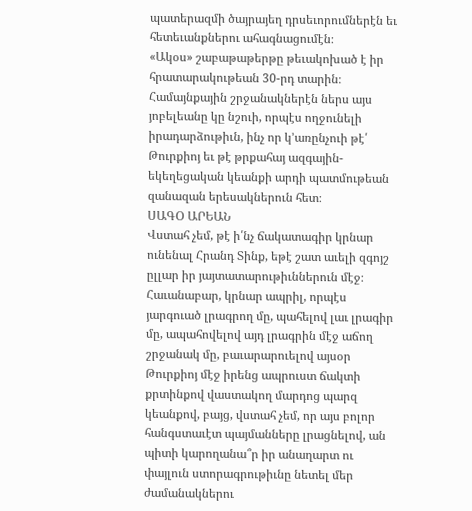պատերազմի ծայրայեղ դրսեւորումներէն եւ հետեւանքներու ահագնացումէն։
«Ակօս» շաբաթաթերթը թեւակոխած է իր հրատարակութեան 30-րդ տարին։ Համայնքային շրջանակներէն ներս այս յոբելեանը կը նշուի, որպէս ողջունելի իրադարձութիւն, ինչ որ կ՚առընչուի թէ՛ Թուրքիոյ եւ թէ թրքահայ ազգային-եկեղեցական կեանքի արդի պատմութեան զանազան երեսակներուն հետ։
ՍԱԳՕ ԱՐԵԱՆ
Վստահ չեմ, թէ ի՛նչ ճակատագիր կրնար ունենալ Հրանդ Տինք, եթէ շատ աւելի զգոյշ ըլլար իր յայտատարութիւններուն մէջ։ Հաւանաբար, կրնար ապրիլ, որպէս յարգուած լրագրող մը, պահելով լաւ լրագիր մը, ապահովելով այդ լրագրին մէջ աճող շրջանակ մը, բաւարարուելով այսօր Թուրքիոյ մէջ իրենց ապրուստ ճակտի քրտինքով վաստակող մարդոց պարզ կեանքով, բայց, վստահ չեմ, որ այս բոլոր հանգստաւէտ պայմանները լրացնելով, ան պիտի կարողանա՞ր իր անաղարտ ու փայլուն ստորագրութիւնը նետել մեր ժամանակներու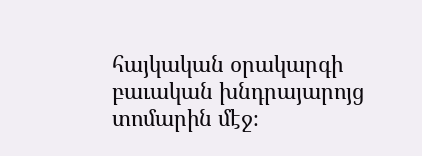հայկական օրակարգի բաւական խնդրայարոյց տոմարին մէջ։